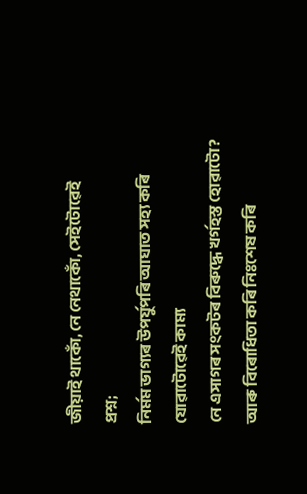জীয়াই থাকোঁ, নে নেথাকোঁ, সেইটোৱেই
প্রশ্ন;
নির্মম ভাগ্যৰ উপর্যুপৰি আঘাত সহ্য কৰি
যোৱাটোৱেই কাম্য
নে এসাগৰ সংকটৰ বিৰুদ্ধে খর্গহস্ত হোৱাটো?
আৰু বিৰোধিতা কৰি নিঃশেষ কৰি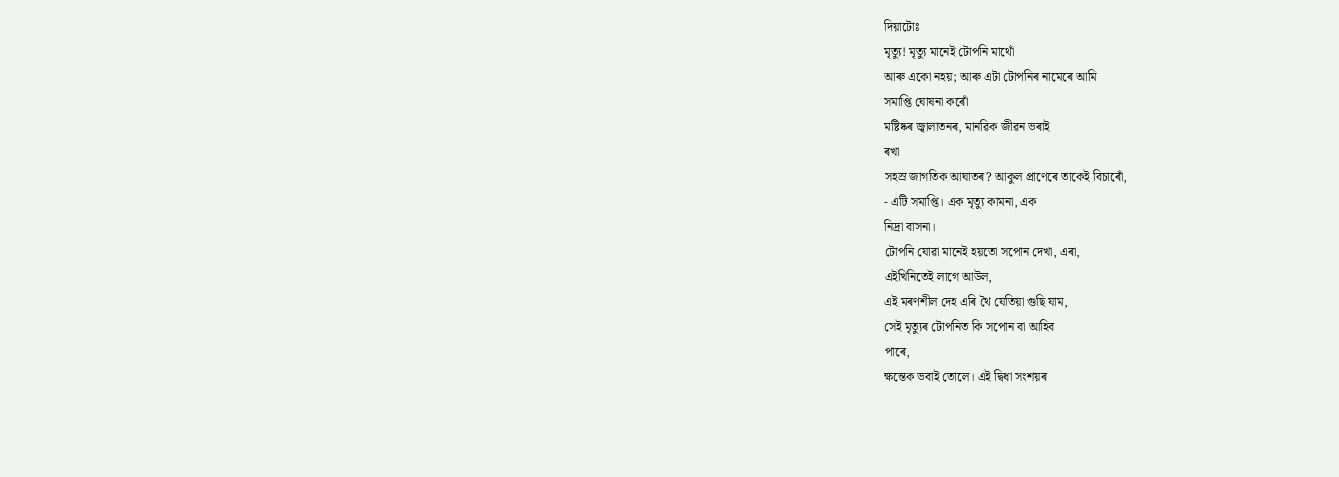দিয়াটোঃ
মৃত্যু! মৃত্যু মানেই টোপনি মাথোঁ
আৰু একো নহয়; আৰু এটা টোপনিৰ নামেৰে আমি
সমাপ্তি ঘোষনা কৰোঁ
মষ্টিষ্কৰ জ্বালাতনৰ, মানৱিক জীৱন ভৰাই
ৰখা
সহস্র জাগতিক আঘাতৰ? আকুল প্রাণেৰে তাকেই বিচাৰোঁ,
- এটি সমাপ্তি। এক মৃত্যু কামনা, এক
নিদ্রা বাসনা।
টোপনি যোৱা মানেই হয়তো সপোন দেখা, এৰা,
এইখিনিতেই লাগে আউল,
এই মৰণশীল দেহ এৰি থৈ যেতিয়া গুছি যাম,
সেই মৃত্যুৰ টোপনিত কি সপোন বা আহিব
পাৰে,
ক্ষন্তেক ভবাই তোলে। এই দ্বিধা সংশয়ৰ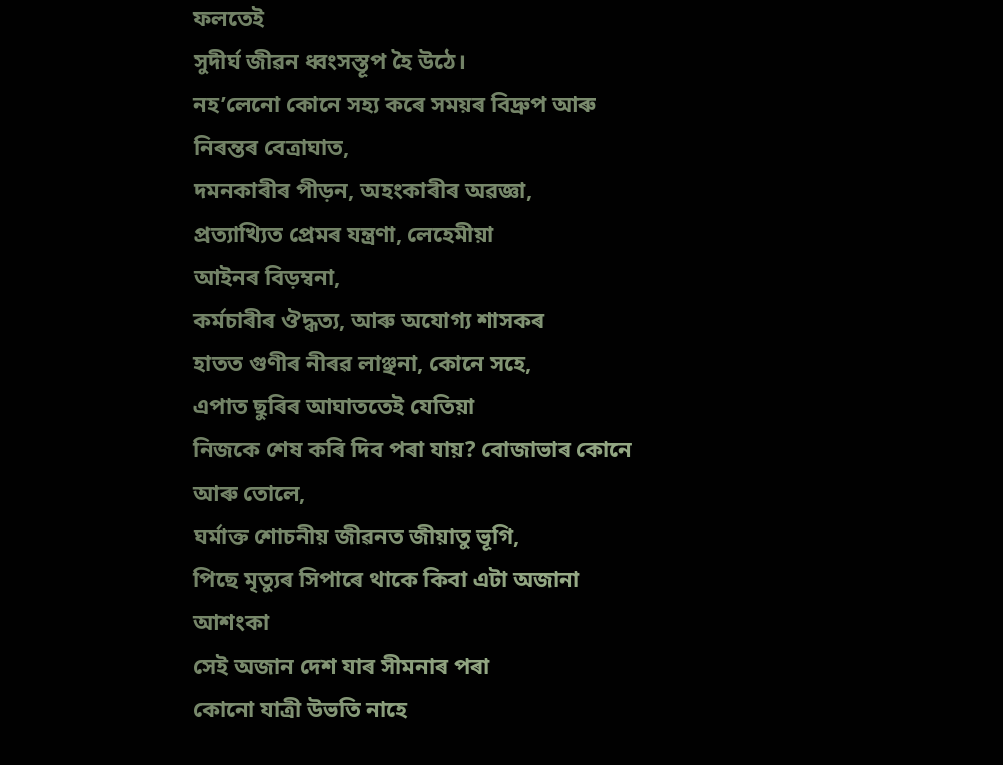ফলতেই
সুদীর্ঘ জীৱন ধ্বংসস্তূপ হৈ উঠে।
নহ’লেনো কোনে সহ্য কৰে সময়ৰ বিদ্রুপ আৰু
নিৰন্তৰ বেত্রাঘাত,
দমনকাৰীৰ পীড়ন, অহংকাৰীৰ অৱজ্ঞা,
প্রত্যাখ্যিত প্রেমৰ যন্ত্রণা, লেহেমীয়া
আইনৰ বিড়ম্বনা,
কর্মচাৰীৰ ঔদ্ধত্য, আৰু অযোগ্য শাসকৰ
হাতত গুণীৰ নীৰৱ লাঞ্ছনা, কোনে সহে,
এপাত ছুৰিৰ আঘাততেই যেতিয়া
নিজকে শেষ কৰি দিব পৰা যায়? বোজাভাৰ কোনে
আৰু তোলে,
ঘর্মাক্ত শোচনীয় জীৱনত জীয়াতু ভূগি,
পিছে মৃত্যুৰ সিপাৰে থাকে কিবা এটা অজানা
আশংকা
সেই অজান দেশ যাৰ সীমনাৰ পৰা
কোনো যাত্রী উভতি নাহে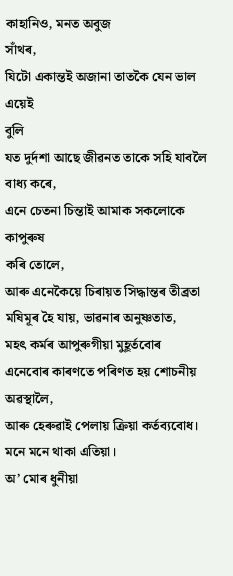কাহানিও, মনত অবুজ
সাঁথৰ,
যিটো একান্তই অজানা তাতকৈ যেন ভাল এয়েই
বুলি
যত দুর্দশা আছে জীৱনত তাকে সহি যাবলৈ
বাধ্য কৰে,
এনে চেতনা চিন্তাই আমাক সকলোকে কাপুৰুষ
কৰি তোলে,
আৰু এনেকৈয়ে চিৰায়ত সিদ্ধান্তৰ তীব্রতা
মষিমূৰ হৈ যায়, ভাৱনাৰ অনুষ্ণতাত,
মহৎ কর্মৰ আপুৰুগীয়া মুহূর্তবোৰ
এনেবোৰ কাৰণতে পৰিণত হয় শোচনীয় অৱস্থালৈ,
আৰু হেৰুৱাই পেলায় ক্রিয়া কর্তব্যবোধ।
মনে মনে থাকা এতিয়া।
অ’ মোৰ ধুনীয়া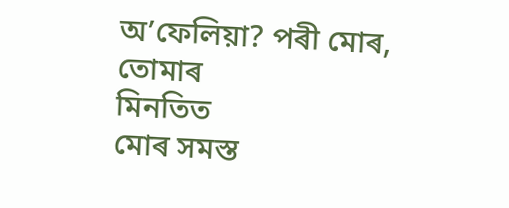অ’ফেলিয়া? পৰী মোৰ, তোমাৰ
মিনতিত
মোৰ সমস্ত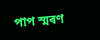পাপ স্মৰণ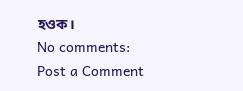হওক।
No comments:
Post a Comment